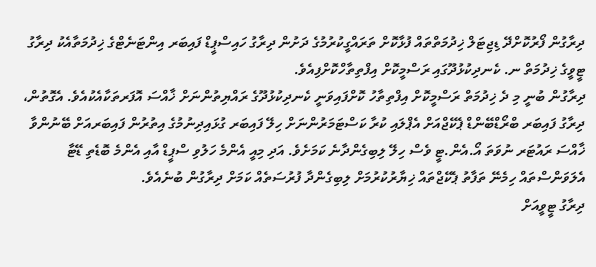ދިރާގުން ފޯރުކޮށްދޭ ޑިޖިޓަލް ޚިދުމަތްތައް ފުޅާކޮށް ތަރައްގީކުރުމުގެ ދަށުން ދިރާގު ހައިސްޕީޑް ފައިބަރ އިންޓަނެޓްގެ ޚިދުމަތާއެކު ދިރާގު ޓީވީގެ ޚިދުމަތް ނ. ކެނދިކުޅުދޫގައި ރަސްމީކޮށް އިފްތިތާހްކޮށްފިއެވެ.
ދިރާގުން ބުނީ މި ދެ ޚިދުމަތް ރަސްމީކޮށް އިފްތިތާހު ކޮށްފައިވަނީ ކެނދިކުޅުދޫގެ ރައްޔިތުންނަށް ޚާއްސަ އޮފަރތަކާއެކުއެވެ. އެގޮތުން، ދިރާގު ފައިބަރ ބްރޯޑްބޭންޑް ޕެކޭޖްއަށް އެޕްލައި ކުރާ ކަސްޓަމަރުންނަށް ހިލޭ ފައިބަރ ގުޅައިދިނުމުގެ އިތުރުން ފައިބަރއަށް ބޭނުންވާ ޚާއްސަ ރައުޓަރ ނުވަތަ އޯ.އެން.ޓީ ވެސް ހިލޭ ލިބިގެންދާނެ ކަމަށެވެ. އަދި މިއީ އެންމެ ހަލުވި ސްޕީޑް އާއި އެންމެ ބޮޑެތި ޑޭޓާ އެލަވަންސްތައް ހިމެނޭ ތަފާތު ޕެކޭޖްތައް ޚިޔާރުކުރުމަށް ލިބިގެންދާ ފުރުސަތެއް ކަމަށް ދިރާގުން ބުނެއެވެ.
ދިރާގު ޓީވީއަށް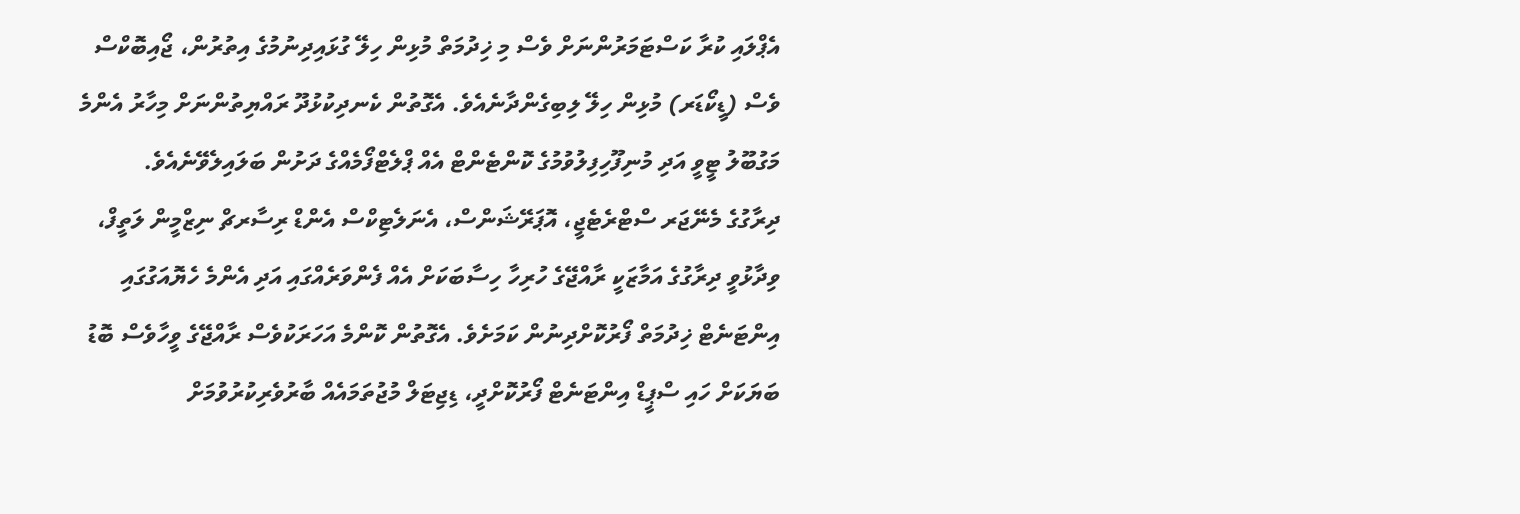އެޕްލައި ކުރާ ކަސްޓަމަރުންނަށް ވެސް މި ޚިދުމަތް މުޅިން ހިލޭ ގުޅައިދިނުމުގެ އިތުރުން، ޖޯއިބޮކްސް ވެސް (ޑީކޯޑަރ) މުޅިން ހިލޭ ލިބިގެންދާނެއެވެ. އެގޮތުން ކެނދިކުޅުދޫ ރައްޔިތުންނަށް މިހާރު އެންމެ މަގުބޫލު ޓީވީ އަދި މުނިފޫހިފިލުވުމުގެ ކޮންޓެންޓް އެއް ޕްލެޓްފޯމެއްގެ ދަށުން ބަލައިލެވޭނެއެވެ.
ދިރާގުގެ މެނޭޖަރ ސްޓްރެޓެޖީ، އޮޕަރޭޝަންސް، އެނަލެޓިކްސް އެންޑް ރިސާރޗް ނިޒްމީން ލަތީފް، ވިދާޅުވީ ދިރާގުގެ އަމާޒަކީ ރާއްޖޭގެ ހުރިހާ ހިސާބަކަށް އެއް ފެންވަރެއްގައި އަދި އެންމެ ހެޔޮއަގުގައި އިންޓަނެޓް ޚިދުމަތް ފޯރުކޮށްދިނުން ކަމަށެވެ. އެގޮތުން ކޮންމެ އަހަރަކުވެސް ރާއްޖޭގެ ވީހާވެސް ބޮޑު ބަޔަކަށް ހައި ސްޕީޑް އިންޓަނެޓް ފޯރުކޮށްދީ، ޑިޖިޓަލް މުޖުތަމައެއް ބާރުވެރިކުރުވުމަށް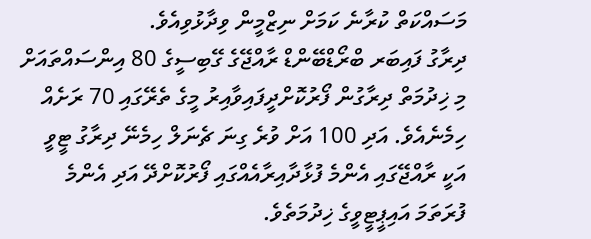މަސައްކަތް ކުރާނެ ކަމަށް ނިޒްމީން ވިދާޅުވިއެވެ.
ދިރާގު ފައިބަރ ބްރޯޑްބޭންޑް ރާއްޖޭގެ ގޭބިސީގެ 80 އިންސައްތައަށް މި ޚިދުމަތް ދިރާގުން ފޯރުކޮށްދީފައިވާއިރު މީގެ ތެރޭގައި 70 ރަށެއް ހިމެނެއެވެ. އަދި 100 އަށް ވުރެ ގިނަ ޗެނަލް ހިމެނޭ ދިރާގު ޓީވީ އަކީ ރާއްޖޭގައި އެންމެ ފުޅާދާއިރާއެއްގައި ފޯރުކޮށްދޭ އަދި އެންމެ ފުރަތަމަ އައިޕީޓީވީގެ ޚިދުމަތެވެ.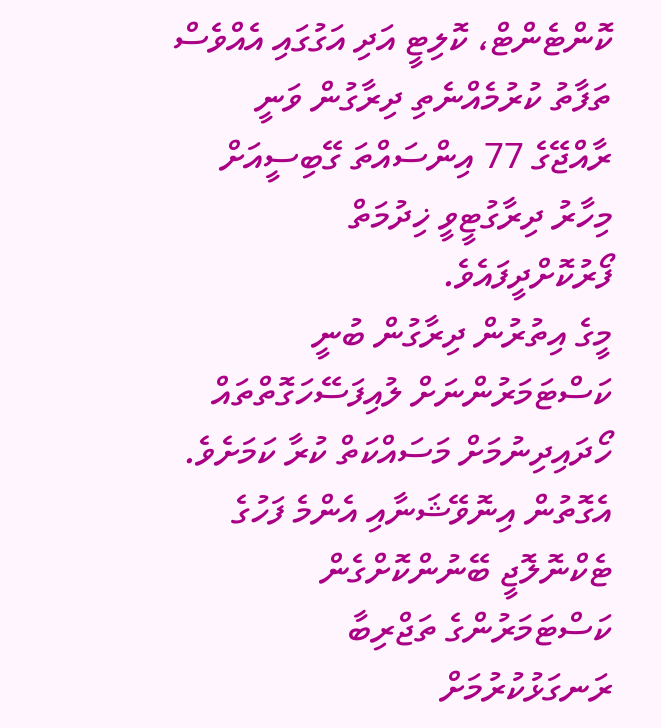ކޮންޓެންޓް، ކޮލިޓީ އަދި އަގުގައި އެއްވެސް ތަފާތު ކުރުމެއްނެތި ދިރާގުން ވަނީ ރާއްޖޭގެ 77 އިންސައްތަ ގޭބިސީއަށް މިހާރު ދިރާގުޓީވީ ޚިދުމަތް ފޯރުކޮށްދީފައެވެ.
މީގެ އިތުރުން ދިރާގުން ބުނީ ކަސްޓަމަރުންނަށް ލުއިފަސޭހަގޮތްތައް ހޯދައިދިނުމަށް މަސައްކަތް ކުރާ ކަމަށެވެ. އެގޮތުން އިނޮވޭޝަނާއި އެންމެ ފަހުގެ ޓެކްނޮލޮޖީ ބޭނުންކޮށްގެން ކަސްޓަމަރުންގެ ތަޖްރިބާ ރަނގަޅުކުރުމަށް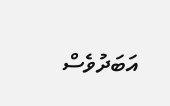އަބަދުވެސް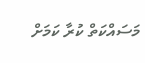މަސައްކަތް ކުރާ ކަމަށް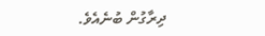ދިރާގުން ބުނެއެވެ.